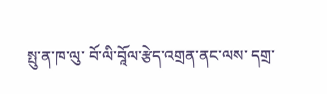སྤུ་ན་ཁ་ལུ་ བོ་ལི་བཱོལ་རྩེད་འགྲན་ནང་ལས་ དགྲ་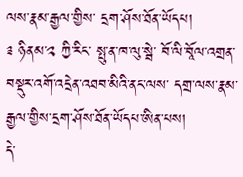ལས་རྣམ་རྒྱལ་གྱིས་ དྲག་ཤོས་ཐོན་ཡོདཔ།
༉ ཉིནམ་༢ ཀྱི་རིང་ སྤུ་ན་ཁ་ལུ་སྦེ་ བོ་ལི་བཱོལ་འགྲན་བསྡུར་འགོ་འདྲེན་འཐབ་མིའི་ནང་ལས་ དགྲ་ལས་རྣམ་རྒྱལ་གྱིས་དྲག་ཤོས་ཐོན་ཡོདཔ་ཨིན་པས།
དེ་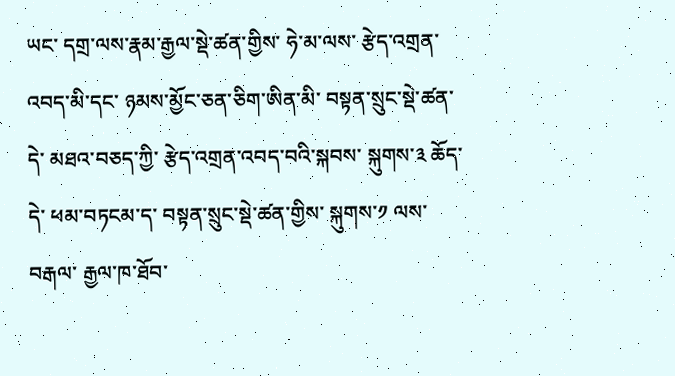ཡང་ དགྲ་ལས་རྣམ་རྒྱལ་སྡེ་ཚན་གྱིས་ ཧེ་མ་ལས་ རྩེད་འགྲན་འབད་མི་དང་ ཉམས་མྱོང་ཅན་ཅིག་ཨིན་མི་ བསྟན་སྲུང་སྡེ་ཚན་དེ་ མཐའ་བཅད་ཀྱི་ རྩེད་འགྲན་འབད་བའི་སྐབས་ སྐུགས་༣ ཆོད་དེ་ ཕམ་བཏངམ་ད་ བསྟན་སྲུང་སྡེ་ཚན་གྱིས་ སྐུགས་༡ ལས་བརྒལ་ རྒྱལ་ཁ་ཐོབ་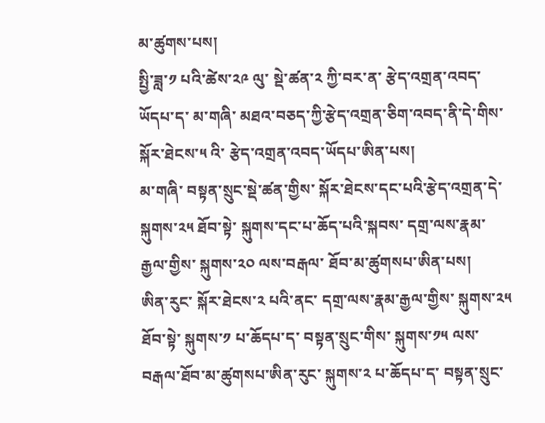མ་ཚུགས་པས།
སྤྱི་ཟླ་༡ པའི་ཚེས་༢༩ ལུ་ སྡེ་ཚན་༢ ཀྱི་བར་ན་ རྩེད་འགྲན་འབད་ཡོདཔ་ད་ མ་གཞི་ མཐའ་བཅད་ཀྱི་རྩེད་འགྲན་ཅིག་འབད་ནི་དེ་གིས་ སྐོར་ཐེངས་༥ འི་ རྩེད་འགྲན་འབད་ཡོདཔ་ཨིན་པས།
མ་གཞི་ བསྟན་སྲུང་སྡེ་ཚན་གྱིས་ སྐོར་ཐེངས་དང་པའི་རྩེད་འགྲན་དེ་ སྐུགས་༢༥ ཐོབ་སྟེ་ སྐུགས་དང་པ་ཆོད་པའི་སྐབས་ དགྲ་ལས་རྣམ་རྒྱལ་གྱིས་ སྐུགས་༢༠ ལས་བརྒལ་ ཐོབ་མ་ཚུགསཔ་ཨིན་པས།
ཨིན་རུང་ སྐོར་ཐེངས་༢ པའི་ནང་ དགྲ་ལས་རྣམ་རྒྱལ་གྱིས་ སྐུགས་༢༥ ཐོབ་སྟེ་ སྐུགས་༡ པ་ཆོདཔ་ད་ བསྟན་སྲུང་གིས་ སྐུགས་༡༥ ལས་བརྒལ་ཐོབ་མ་ཚུགསཔ་ཨིན་རུང་ སྐུགས་༢ པ་ཆོདཔ་ད་ བསྟན་སྲུང་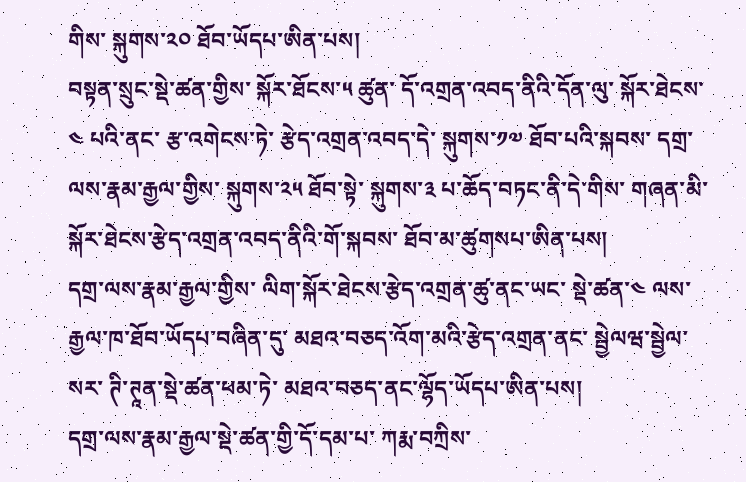གིས་ སྐུགས་༢༠ ཐོབ་ཡོདཔ་ཨིན་པས།
བསྟན་སྲུང་སྡེ་ཚན་གྱིས་ སྐོར་ཐོངས་༥ ཚུན་ དོ་འགྲན་འབད་ནིའི་དོན་ལུ་ སྐོར་ཐེངས་༤ པའི་ནང་ རྩ་འགེངས་ཏེ་ རྩེད་འགྲན་འབད་དེ་ སྐུགས་༡༧ ཐོབ་པའི་སྐབས་ དགྲ་ལས་རྣམ་རྒྱལ་གྱིས་ སྐུགས་༢༥ ཐོབ་སྟེ་ སྐུགས་༣ པ་ཆོད་བཏང་ནི་དེ་གིས་ གཞན་མི་སྐོར་ཐེངས་རྩེད་འགྲན་འབད་ནིའི་གོ་སྐབས་ ཐོབ་མ་ཚུགསཔ་ཨིན་པས།
དགྲ་ལས་རྣམ་རྒྱལ་གྱིས་ ལིག་སྐོར་ཐེངས་རྩེད་འགྲན་ཚུ་ནང་ཡང་ སྡེ་ཚན་༤ ལས་ རྒྱལ་ཁ་ཐོབ་ཡོདཔ་བཞིན་དུ་ མཐའ་བཅད་འོག་མའི་རྩེད་འགྲན་ནང་ སྦྱེལཝ་སྦྱེལ་སར་ ཊི་ཊཱན་སྡེ་ཚན་ཕམ་ཏེ་ མཐའ་བཅད་ནང་ལྷོད་ཡོདཔ་ཨིན་པས།
དགྲ་ལས་རྣམ་རྒྱལ་སྡེ་ཚན་གྱི་དོ་དམ་པ་ ཀརྨ་བཀྲིས་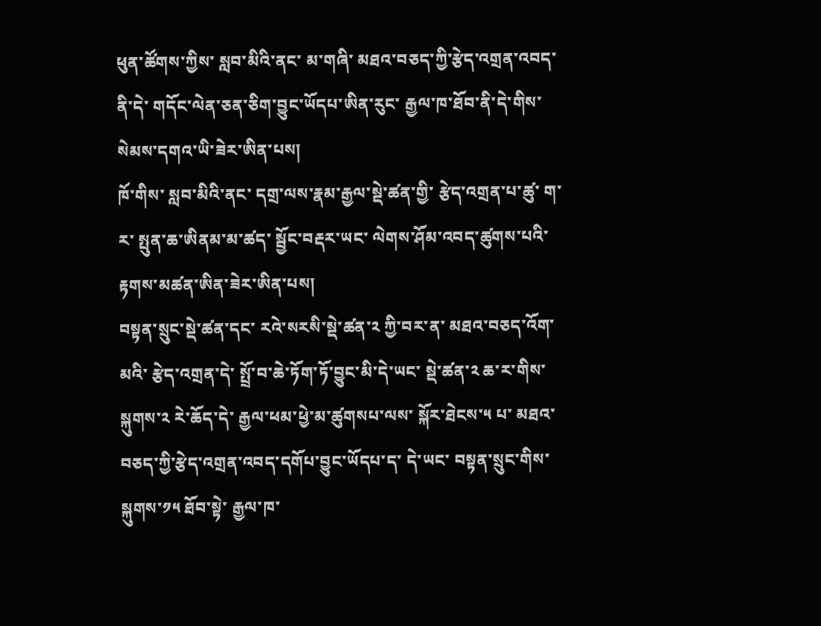ཕུན་ཚོགས་ཀྱིས་ སླབ་མིའི་ནང་ མ་གཞི་ མཐའ་བཅད་ཀྱི་རྩེད་འགྲན་འབད་ནི་དེ་ གདོང་ལེན་ཅན་ཅིག་བྱུང་ཡོདཔ་ཨིན་རུང་ རྒྱལ་ཁ་ཐོབ་ནི་དེ་གིས་ སེམས་དགའ་ཡི་ཟེར་ཨིན་པས།
ཁོ་གིས་ སླབ་མིའི་ནང་ དགྲ་ལས་རྣམ་རྒྱལ་སྡེ་ཚན་གྱི་ རྩེད་འགྲན་པ་ཚུ་ ག་ར་ སྤུན་ཆ་ཨིནམ་མ་ཚད་ སྦྱོང་བརྡར་ཡང་ ལེགས་ཤོམ་འབད་ཚུགས་པའི་ རྟགས་མཚན་ཨིན་ཟེར་ཨིན་པས།
བསྟན་སྲུང་སྡེ་ཚན་དང་ རའེ་སརསི་སྡེ་ཚན་༢ ཀྱི་བར་ན་ མཐའ་བཅད་འོག་མའི་ རྩེད་འགྲན་དེ་ སྤྲོ་བ་ཆེ་ཏོག་ཏོ་བྱུང་མི་དེ་ཡང་ སྡེ་ཚན་༢ ཆ་ར་གིས་ སྐུགས་༢ རེ་ཆོད་དེ་ རྒྱལ་ཕམ་ཕྱེ་མ་ཚུགསཔ་ལས་ སྐོར་ཐེངས་༥ པ་ མཐའ་བཅད་ཀྱི་རྩེད་འགྲན་འབད་དགོཔ་བྱུང་ཡོདཔ་ད་ དེ་ཡང་ བསྟན་སྲུང་གིས་ སྐུགས་༡༥ ཐོབ་སྟེ་ རྒྱལ་ཁ་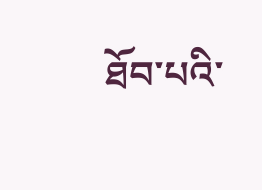ཐོབ་པའི་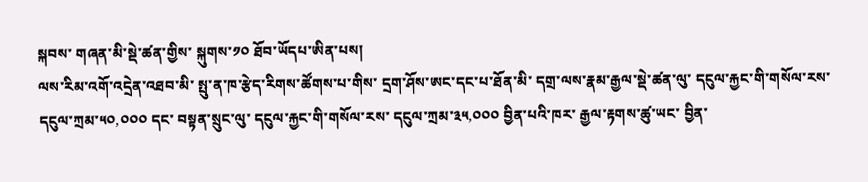སྐབས་ གཞན་མི་སྡེ་ཚན་གྱིས་ སྐུགས་༡༠ ཐོབ་ཡོདཔ་ཨིན་པས།
ལས་རིམ་འགོ་འདྲེན་འཐབ་མི་ སྤུ་ན་ཁ་རྩེད་རིགས་ཚོགས་པ་གིས་ དྲག་ཤོས་ཨང་དང་པ་ཐོན་མི་ དགྲ་ལས་རྣམ་རྒྱལ་སྡེ་ཚན་ལུ་ དངུལ་རྐྱང་གི་གསོལ་རས་ དངུལ་ཀྲམ་༥༠,༠༠༠ དང་ བསྟན་སྲུང་ལུ་ དངུལ་རྐྱང་གི་གསོལ་རས་ དངུལ་ཀྲམ་༣༥,༠༠༠ བྱིན་པའི་ཁར་ རྒྱལ་རྟགས་ཚུ་ཡང་ བྱིན་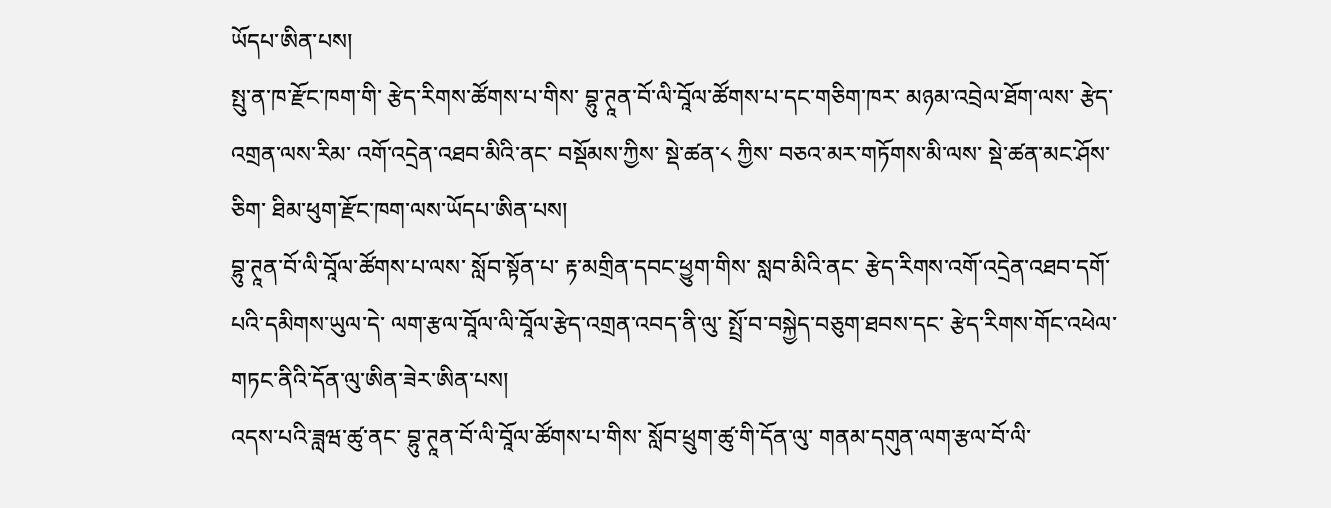ཡོདཔ་ཨིན་པས།
སྤུ་ན་ཁ་རྫོང་ཁག་གི་ རྩེད་རིགས་ཚོགས་པ་གིས་ བྷུ་ཊཱན་བོ་ལི་བཱོལ་ཚོགས་པ་དང་གཅིག་ཁར་ མཉམ་འབྲེལ་ཐོག་ལས་ རྩེད་འགྲན་ལས་རིམ་ འགོ་འདྲེན་འཐབ་མིའི་ནང་ བསྡོམས་ཀྱིས་ སྡེ་ཚན་༨ ཀྱིས་ བཅའ་མར་གཏོགས་མི་ལས་ སྡེ་ཚན་མང་ཤོས་ཅིག་ ཐིམ་ཕུག་རྫོང་ཁག་ལས་ཡོདཔ་ཨིན་པས།
བྷུ་ཊཱན་བོ་ལི་བཱོལ་ཚོགས་པ་ལས་ སློབ་སྟོན་པ་ རྟ་མགྲིན་དབང་ཕྱུག་གིས་ སླབ་མིའི་ནང་ རྩེད་རིགས་འགོ་འདྲེན་འཐབ་དགོ་པའི་དམིགས་ཡུལ་དེ་ ལག་རྩལ་བཱོལ་ལི་བཱོལ་རྩེད་འགྲན་འབད་ནི་ལུ་ སྤྲོ་བ་བསྐྱེད་བཅུག་ཐབས་དང་ རྩེད་རིགས་གོང་འཕེལ་གཏང་ནིའི་དོན་ལུ་ཨིན་ཟེར་ཨིན་པས།
འདས་པའི་ཟླཝ་ཚུ་ནང་ བྷུ་ཊཱན་བོ་ལི་བཱོལ་ཚོགས་པ་གིས་ སློབ་ཕྲུག་ཚུ་གི་དོན་ལུ་ གནམ་དགུན་ལག་རྩལ་བོ་ལི་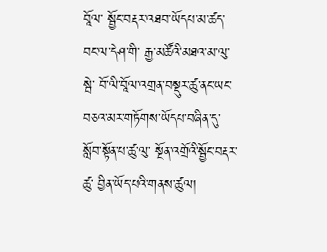བཱོལ་ སྦྱོང་བརྡར་འཐབ་ཡོདཔ་མ་ཚད་ བང་ལ་དེཤ་གི་ རྒྱ་མཚོའི་མཐའ་མ་ལུ་སྦེ་ བོ་ལི་བཱོལ་འགྲན་བསྡུར་ཚུ་ནང་ཡང་ བཅའ་མར་གཏོགས་ཡོདཔ་བཞིན་དུ་ སློབ་སྟོན་པ་ཚུ་ལུ་ སྔོན་འགྲོའི་སྦྱོང་བརྡར་ཚུ་ བྱིན་ཡོད་པའི་གནས་ཚུལ།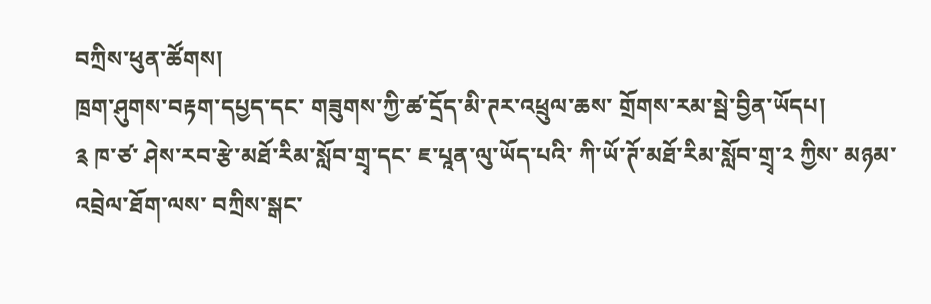བཀྲིས་ཕུན་ཚོགས།
ཁྲག་ཤུགས་བརྟག་དཔྱད་དང་ གཟུགས་ཀྱི་ཚ་དྲོད་མི་ཊར་འཕྲུལ་ཆས་ གྲོགས་རམ་སྦེ་བྱིན་ཡོདཔ།
༉ ཁ་ཙ་ ཤེས་རབ་རྩེ་མཐོ་རིམ་སློབ་གྲྭ་དང་ ཇ་པཱན་ལུ་ཡོད་པའི་ ཀི་ཡོ་ཊོ་མཐོ་རིམ་སློབ་གྲྭ་༢ ཀྱིས་ མཉམ་འབྲེལ་ཐོག་ལས་ བཀྲིས་སྒང་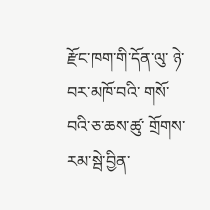རྫོང་ཁག་གི་དོན་ལུ་ ཉེ་བར་མཁོ་བའི་ གསོ་བའི་ཅ་ཆས་ཚུ་ གྲོགས་རམ་སྦེ་བྱིན་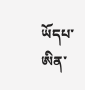ཡོདཔ་ཨིན་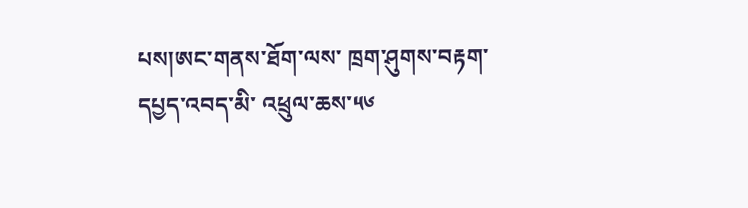པས།ཨང་གནས་ཐོག་ལས་ ཁྲག་ཤུགས་བརྟག་དཔྱད་འབད་མི་ འཕྲུལ་ཆས་༥༦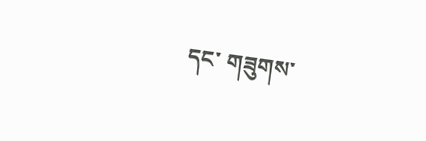དང་ གཟུགས་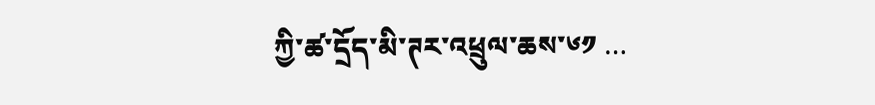ཀྱི་ཚ་དྲོད་མི་ཊར་འཕྲུལ་ཆས་༦༡ …